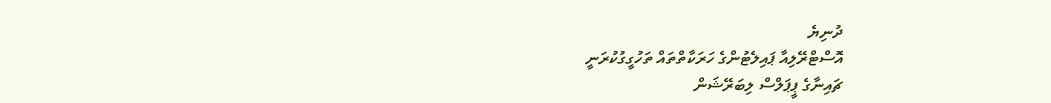ދުނިޔެ
އޮސްޓްރޭލިއާ ޕައިލެޓުންގެ ހަރަކާތްތައް ތަހުގީގުކުރަނީ
ޗައިނާގެ ޕީޕަލްސް ލިބަރޭޝަން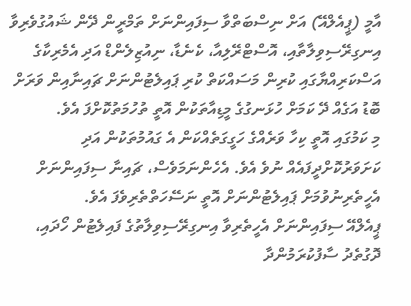އާމީ (ޕީއެލްއޭ) އަށް ނިސްބަތްވާ ސިފައިންނަށް ތަމްރީން ދޭން ޝައުގުވެރިވާ އިނގިރޭސިވިލާތާއި، އޮސްޓްރޭލިއާ، ކެނެޑާ، ނިއުޒިލެންޑް އަދި އެމެރިކާގެ އަސްކަރިއްޔާގައި ކުރިން މަސައްކަތް ކުރި ޕައިލެޓުންނަށް ޗައިނާއިން ވަރަށް ބޮޑު އަގެއް ދޭ ކަމަށް ހުޅަނގުގެ މީޑިއާތަކުން އޮތީ ތުހުމަތުކޮށްފަ އެވެ.
މި ކަމުގައި އޮތީ ކިހާ ވަރެއްގެ ހަގީގަތެއްކަން އެ ގައުމުތަކުން އަދި ކަށަވަރުކޮށްދީފައެއް ނުވެ އެވެ. އެހެންނަމަވެސް، ޗައިނާ ސިފައިންނަށް އެހީތެރިނުވުމަށް ޕައިލެޓުންނަށް އޮތީ ނަސޭހަތްތެރިވެފަ އެވެ.
ޕީއެލްއޭ ސިފައިންނަށް އެހީތެރިވާ އިނގިރޭސިވިލާތުގެ ފައިލެޓުން ހޯދައި، ދޮގުތެދު ސާފުކުރަމުންދާ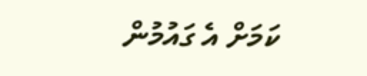ކަމަށް އެ ގައުމުން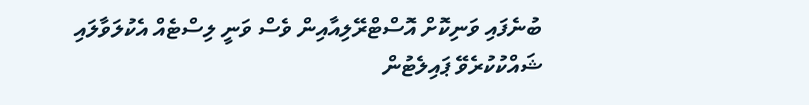ބުނެފައި ވަނިކޮށް އޮސްޓްރޭލިއާއިން ވެސް ވަނީ ލިސްޓެއް އެކުލަވާލައި ޝައްކުކުރެވޭ ޕައިލެޓުން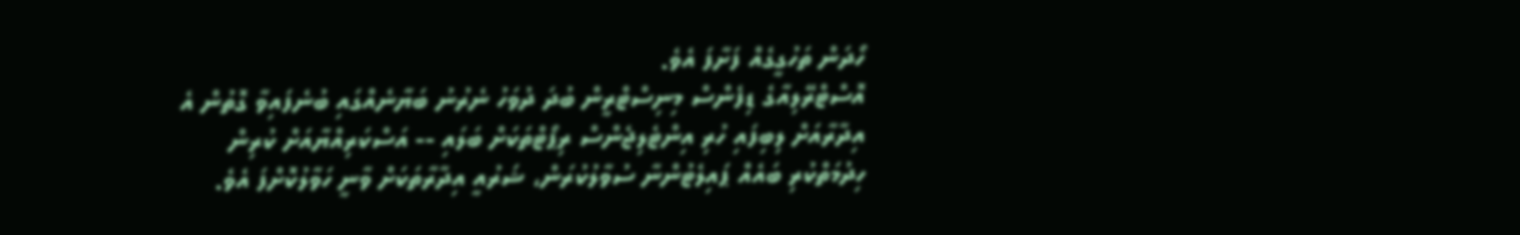ހޯދަން ތަހުގީގެއް ފަށާފަ އެވެ.
އޮސްޓްރޭލިއާގެ ޑިފެންސް މިނިސްޓްރީން ބުދަ ދުވަހު ނެރުނު ބަޔާނެއްގައި ބުނެފައިވާ ގޮތުން އެ އިދާރާއަށް ލިބިފައި ހުރި އިންޓެލިޖެންސް ރިޕޯޓްތަކަށް ބަލައި -- އަސްކަރިއްޔާއަށް ކުރިން ހިދުމަތްކުރި ބައެއް ޕައިލެޓުންނާ ސުވާލުކުރަން، ޝަރުއީ އިދާރާތަކަށް ވާނީ ހަވާލުކޮށްފަ އެވެ.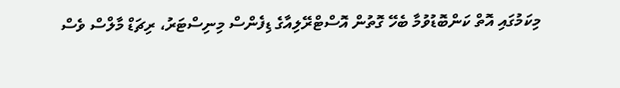މިކަމުގައި އޮތް ކަންބޮޑުވުމާ ބެހޭ ގޮތުން އޮސްޓްރޭލިއާގެ ޑިފެންސް މިނިސްޓަރު، ރިޗަޑް މާލްސް ވެސް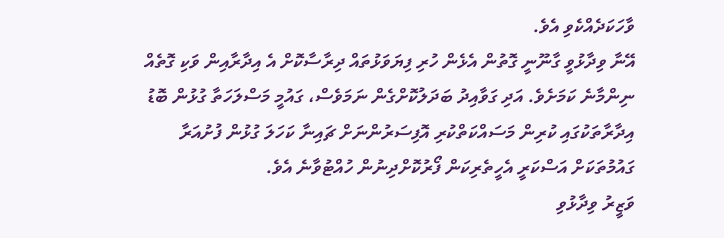ވާހަކަދެއްކެވި އެވެ.
އޭނާ ވިދާޅުވީ ގާނޫނީ ގޮތުން އެޅެން ހުރި ފިޔަވަޅުތައް ދިރާސާކޮށް އެ އިދާރާއިން ވަކި ގޮތެއް ނިންމާނެ ކަމަށެވެ. އަދި ގަވާއިދު ބަދަލުކޮށްގެން ނަމަވެސް، ގައުމީ މަސްލަހަތާ ގުޅުން ބޮޑު އިދާރާތަކުގައި ކުރިން މަސައްކަތްކުރި އޮފިސަރުންނަށް ޗައިނާ ކަހަލަ ގުޅުން ފުށުއަރާ ގައުމުތަކަށް އަސްކަރީ އެހީތެރިކަން ފޯރުކޮށްދިނުން ހުއްޓުވާނެ އެވެ.
ވަޒީރު ވިދާޅުވި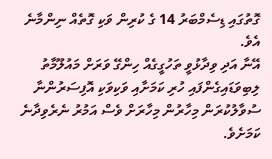ގޮތުގައި ޑިސެމްބަރު 14 ގެ ކުރިން ވަކި ގޮތެއް ނިންމާނެ އެވެ.
އޭނާ އަދި ވިދާޅުވީ ތަހުގީގެއް ހިންގޭ ވަރަށް މައުލޫމާތު ލިބިވަޑައިގެންފައި ހުރި ކަމަށާއި ވަކިވަކި އޮފިސަރުންނާ ސުވާލުކުރަން މިހާރުން މިހާރަށް ވެސް އަމުރު ނެރެވިދާނެ ކަމަށެވެ.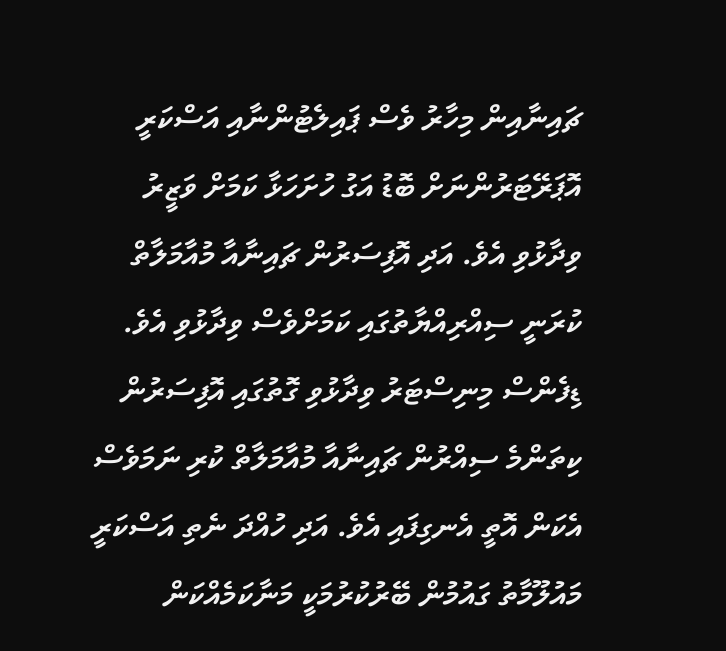ޗައިނާއިން މިހާރު ވެސް ޕައިލެޓުންނާއި އަސްކަރީ އޮޕަރޭޓަރުންނަށް ބޮޑު އަގު ހުށަހަޅާ ކަމަށް ވަޒީރު ވިދާޅުވި އެވެ. އަދި އޮފިސަރުން ޗައިނާއާ މުއާމަލާތް ކުރަނީ ސިއްރިއްޔާތުގައި ކަމަށްވެސް ވިދާޅުވި އެވެ.
ޑިފެންސް މިނިސްޓަރު ވިދާޅުވި ގޮތުގައި އޮފިސަރުން ކިތަންމެ ސިއްރުން ޗައިނާއާ މުއާމަލާތް ކުރި ނަމަވެސް އެކަން އޮތީ އެނގިފައި އެވެ. އަދި ހުއްދަ ނެތި އަސްކަރީ މައުލޫމާތު ގައުމުން ބޭރުކުރުމަކީ މަނާކަމެއްކަން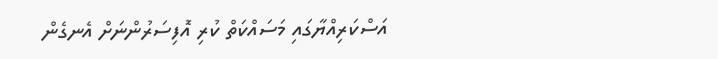އަސްކަރިއްޔާގައި މަސައްކަތް ކުރި އޮފިސަރުންނަށް އެނގެން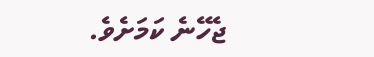ޖެހޭނެ ކަމަށެވެ.